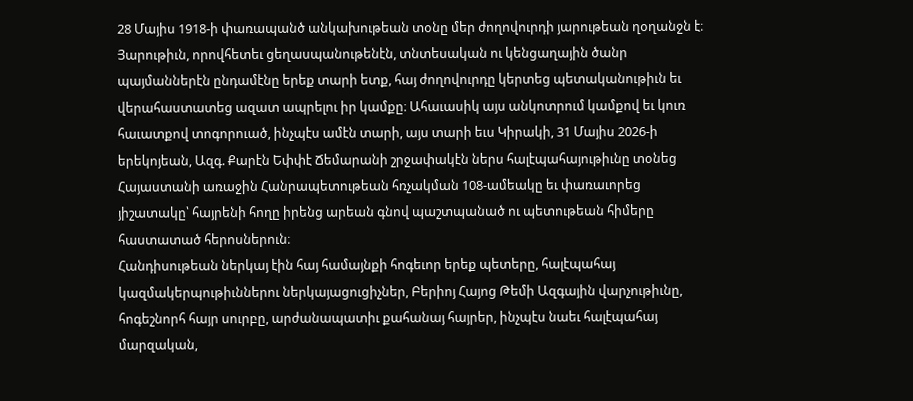28 Մայիս 1918-ի փառապանծ անկախութեան տօնը մեր ժողովուրդի յարութեան ղօղանջն է։ Յարութիւն, որովհետեւ ցեղասպանութենէն, տնտեսական ու կենցաղային ծանր պայմաններէն ընդամէնը երեք տարի ետք, հայ ժողովուրդը կերտեց պետականութիւն եւ վերահաստատեց ազատ ապրելու իր կամքը։ Ահաւասիկ այս անկոտրում կամքով եւ կուռ հաւատքով տոգորուած, ինչպէս ամէն տարի, այս տարի եւս Կիրակի, 31 Մայիս 2026-ի երեկոյեան, Ազգ. Քարէն Եփփէ Ճեմարանի շրջափակէն ներս հալէպահայութիւնը տօնեց Հայաստանի առաջին Հանրապետութեան հռչակման 108-ամեակը եւ փառաւորեց յիշատակը՝ հայրենի հողը իրենց արեան գնով պաշտպանած ու պետութեան հիմերը հաստատած հերոսներուն։
Հանդիսութեան ներկայ էին հայ համայնքի հոգեւոր երեք պետերը, հալէպահայ կազմակերպութիւններու ներկայացուցիչներ, Բերիոյ Հայոց Թեմի Ազգային վարչութիւնը, հոգեշնորհ հայր սուրբը, արժանապատիւ քահանայ հայրեր, ինչպէս նաեւ հալէպահայ մարզական,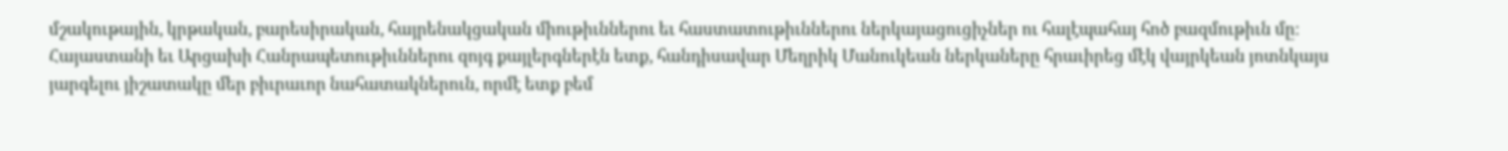մշակութային, կրթական, բարեսիրական, հայրենակցական միութիւններու եւ հաստատութիւններու ներկայացուցիչներ ու հալէպահայ հոծ բազմութիւն մը։
Հայաստանի եւ Արցախի Հանրապետութիւններու զոյգ քայլերգներէն ետք, հանդիսավար Մեղրիկ Մանուկեան ներկաները հրաւիրեց մէկ վայրկեան յոտնկայս յարգելու յիշատակը մեր բիւրաւոր նահատակներուն, որմէ ետք բեմ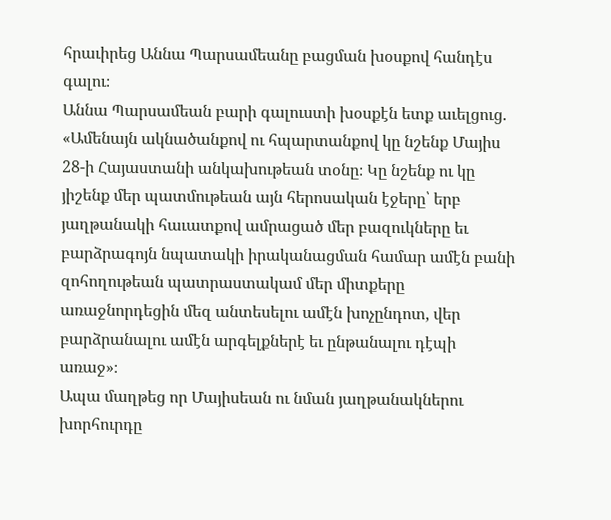հրաւիրեց Աննա Պարսամեանը բացման խօսքով հանդէս գալու։
Աննա Պարսամեան բարի գալուստի խօսքէն ետք աւելցուց. «Ամենայն ակնածանքով ու հպարտանքով կը նշենք Մայիս 28-ի Հայաստանի անկախութեան տօնը։ Կը նշենք ու կը յիշենք մեր պատմութեան այն հերոսական էջերը՝ երբ յաղթանակի հաւատքով ամրացած մեր բազուկները եւ բարձրագոյն նպատակի իրականացման համար ամէն բանի զոհողութեան պատրաստակամ մեր միտքերը առաջնորդեցին մեզ անտեսելու ամէն խոչընդոտ, վեր բարձրանալու ամէն արգելքներէ եւ ընթանալու դէպի առաջ»։
Ապա մաղթեց որ Մայիսեան ու նման յաղթանակներու խորհուրդը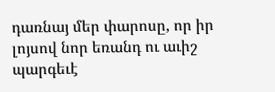դառնայ մեր փարոսը, որ իր լոյսով նոր եռանդ ու աւիշ պարգեւէ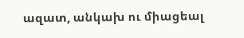ազատ, անկախ ու միացեալ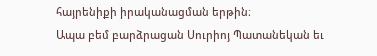հայրենիքի իրականացման երթին։
Ապա բեմ բարձրացան Սուրիոյ Պատանեկան եւ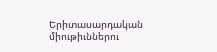Երիտասարդական միութիւններու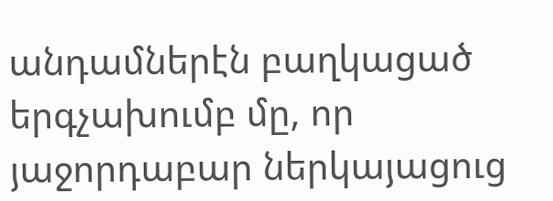անդամներէն բաղկացած երգչախումբ մը, որ յաջորդաբար ներկայացուց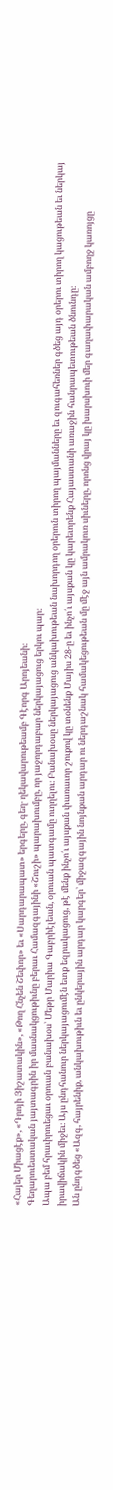«Հայեր Միացէք», «Դրոյի Յիշատակին», «Թող Հնչեն Շեփոր» եւ «Սարդարապատ» երգերը, գեղ․ ղեկավարութեամբ Գէորգ Արոյեանի։
Գեղարուեստական յայտագրին իր մասնակցութիւնը բերաւ Համազգայինի «Շուշի» պարախումբը, որ յաջորդաբար ներկայացուց երկու պար։
Ապա բեմ հրաւիրուեցաւ օրուան բանախօս՝ Մեթր Մարիա Գաբրիէլեան, օրուան պատգամը ուղղելու։ Բանախօսը ներկայացուց անկախութեան նախորդող օրերուն տիրող պայմանները եւ զուգահեռներ գծեց այդ օրերու տիրող կացութեան եւ ներկայ իրավիճակին միջեւ։ Այս ընդհանուր ներկայացումէն ետք եզրակացուց, թէ մենք ինչո՛ւ այսքան փառաւոր շուքով կը տօնենք Մայիս 28-ը եւ ինչո՛ւ այսքան կը կարեւորենք Հայաստանի առաջին հանրապետութեան ծնունդը։
Ան ընդգծեց «Ազգ, հայրենիք, անկախութիւն եւ ընկերային արդար կարգեր՝ միջազգային նոյնքան արդար ու ներդաշնակ համակեցութեան մը մէջ այն ամրակուռ սիւները, որոնց վրայ կը խարսխուի մեր գաղափարական ամբողջ կառոյցը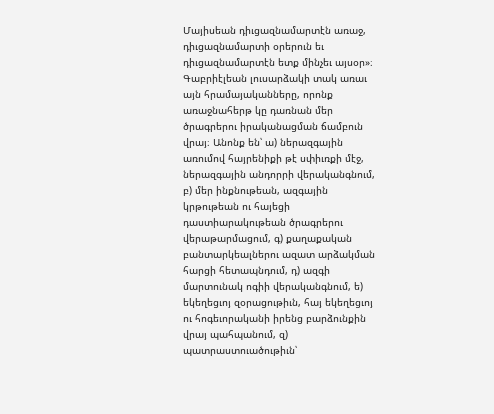Մայիսեան դիւցազնամարտէն առաջ, դիւցազնամարտի օրերուն եւ դիւցազնամարտէն ետք մինչեւ այսօր»։
Գաբրիէլեան լուսարձակի տակ առաւ այն հրամայականները, որոնք առաջնահերթ կը դառնան մեր ծրագրերու իրականացման ճամբուն վրայ։ Անոնք են՝ ա) ներազգային առումով հայրենիքի թէ սփիւռքի մէջ, ներազգային անդորրի վերականգնում, բ) մեր ինքնութեան, ազգային կրթութեան ու հայեցի դաստիարակութեան ծրագրերու վերաթարմացում, գ) քաղաքական բանտարկեալներու ազատ արձակման հարցի հետապնդում, դ) ազգի մարտունակ ոգիի վերականգնում, ե) եկեղեցւոյ զօրացութիւն, հայ եկեղեցւոյ ու հոգեւորականի իրենց բարձունքին վրայ պահպանում, զ) պատրաստուածութիւն՝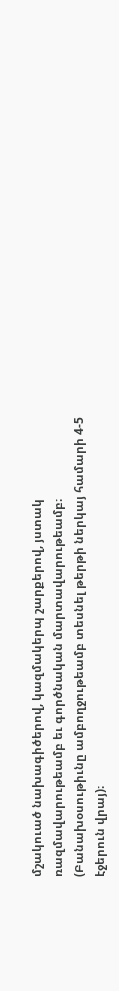մշակուած նախագիծերով, կազմակերպ շարքերով, յստակ ռազմավարութեամբ եւ գործնական մարտավարութեամբ։ (Բանախօսութիւնը ամբողջութեամբ տեսնել թերթի ներկայ համարի 4-5 էջերուն վրայ)։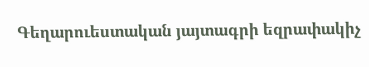Գեղարուեստական յայտագրի եզրափակիչ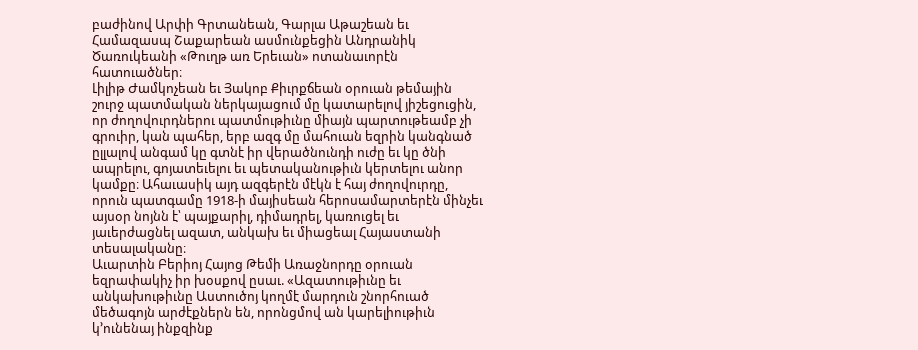բաժինով Արփի Գրտանեան, Գարլա Աթաշեան եւ Համազասպ Շաքարեան ասմունքեցին Անդրանիկ Ծառուկեանի «Թուղթ առ Երեւան» ոտանաւորէն հատուածներ։
Լիլիթ Ժամկոչեան եւ Յակոբ Քիւրքճեան օրուան թեմային շուրջ պատմական ներկայացում մը կատարելով յիշեցուցին, որ ժողովուրդներու պատմութիւնը միայն պարտութեամբ չի գրուիր, կան պահեր, երբ ազգ մը մահուան եզրին կանգնած ըլլալով անգամ կը գտնէ իր վերածնունդի ուժը եւ կը ծնի ապրելու, գոյատեւելու եւ պետականութիւն կերտելու անոր կամքը։ Ահաւասիկ այդ ազգերէն մէկն է հայ ժողովուրդը, որուն պատգամը 1918-ի մայիսեան հերոսամարտերէն մինչեւ այսօր նոյնն է՝ պայքարիլ, դիմադրել, կառուցել եւ յաւերժացնել ազատ, անկախ եւ միացեալ Հայաստանի տեսալականը։
Աւարտին Բերիոյ Հայոց Թեմի Առաջնորդը օրուան եզրափակիչ իր խօսքով ըսաւ. «Ազատութիւնը եւ անկախութիւնը Աստուծոյ կողմէ մարդուն շնորհուած մեծագոյն արժէքներն են, որոնցմով ան կարելիութիւն կ’ունենայ ինքզինք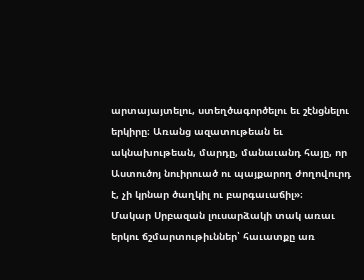արտայայտելու, ստեղծագործելու եւ շէնցնելու երկիրը։ Առանց ազատութեան եւ ակնախութեան, մարդը, մանաւանդ հայը, որ Աստուծոյ նուիրուած ու պայքարող ժողովուրդ է, չի կրնար ծաղկիլ ու բարգաւաճիլ»։
Մակար Սրբազան լուսարձակի տակ առաւ երկու ճշմարտութիւններ՝ հաւատքը առ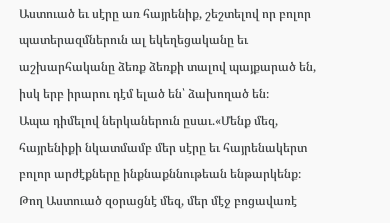Աստուած եւ սէրը առ հայրենիք, շեշտելով որ բոլոր պատերազմներուն ալ եկեղեցականը եւ աշխարհականը ձեռք ձեռքի տալով պայքարած են, իսկ երբ իրարու դէմ ելած են՝ ձախողած են։
Ապա դիմելով ներկաներուն ըսաւ.«Մենք մեզ, հայրենիքի նկատմամբ մեր սէրը եւ հայրենակերտ բոլոր արժէքները ինքնաքննութեան ենթարկենք։ Թող Աստուած զօրացնէ մեզ, մեր մէջ բոցավառէ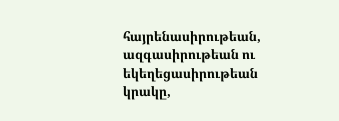հայրենասիրութեան, ազգասիրութեան ու եկեղեցասիրութեան կրակը,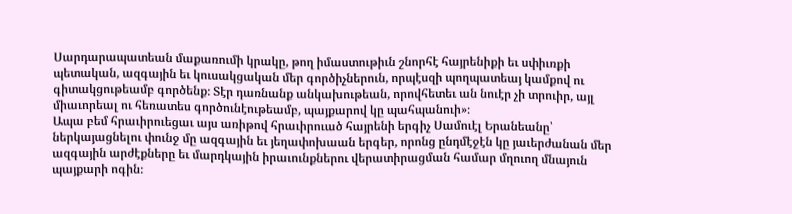Սարդարապատեան մաքառումի կրակը, թող իմաստութիւն շնորհէ հայրենիքի եւ սփիւռքի պետական, ազգային եւ կուսակցական մեր գործիչներուն, որպէսզի պողպատեայ կամքով ու գիտակցութեամբ գործենք։ Տէր դառնանք անկախութեան, որովհետեւ ան նուէր չի տրուիր, այլ միաւորեալ ու հեռատես գործունէութեամբ, պայքարով կը պահպանուի»։
Ապա բեմ հրաւիրուեցաւ այս առիթով հրաւիրուած հայրենի երգիչ Սամուէլ Երանեանը՝ ներկայացնելու փունջ մը ազգային եւ յեղափոխաան երգեր, որոնց ընդմէջէն կը յաւերժանան մեր ազգային արժէքները եւ մարդկային իրաւունքներու վերատիրացման համար մղուող մնայուն պայքարի ոգին։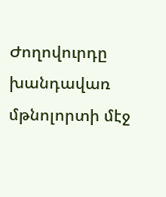Ժողովուրդը խանդավառ մթնոլորտի մէջ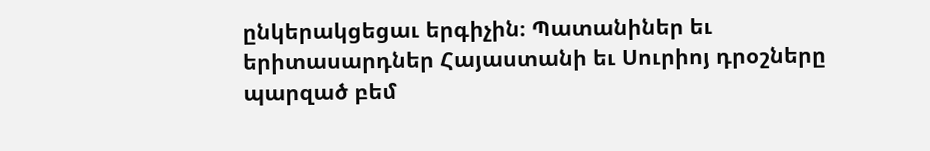ընկերակցեցաւ երգիչին։ Պատանիներ եւ երիտասարդներ Հայաստանի եւ Սուրիոյ դրօշները պարզած բեմ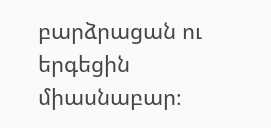բարձրացան ու երգեցին միասնաբար։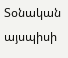Տօնական այսպիսի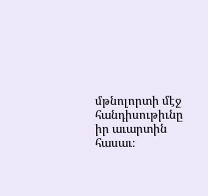մթնոլորտի մէջ հանդիսութիւնը իր աւարտին հասաւ։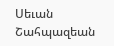Սեւան Շահպազեան